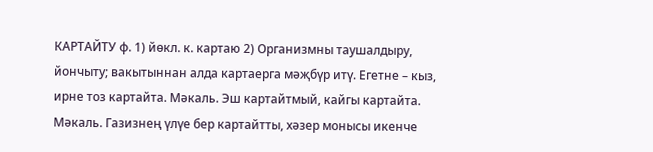КАРТАЙТУ ф. 1) йөкл. к. картаю 2) Организмны таушалдыру, йончыту; вакытыннан алда картаерга мәҗбүр итү. Егетне – кыз, ирне тоз картайта. Мәкаль. Эш картайтмый, кайгы картайта. Мәкаль. Газизнең үлүе бер картайтты, хәзер монысы икенче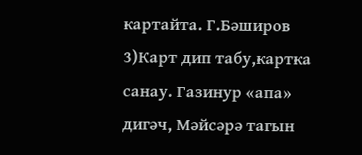картайта. Г.Бәширов 3)Карт дип табу,картка санау. Газинур «апа» дигәч, Мәйсәрә тагын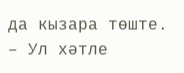да кызара төште. – Ул хәтле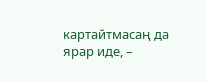картайтмасаң да ярар иде, –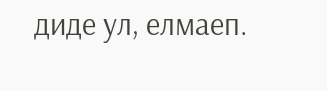диде ул, елмаеп.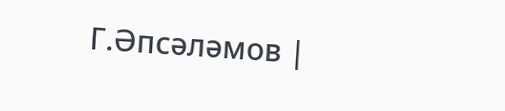Г.Әпсәләмов |